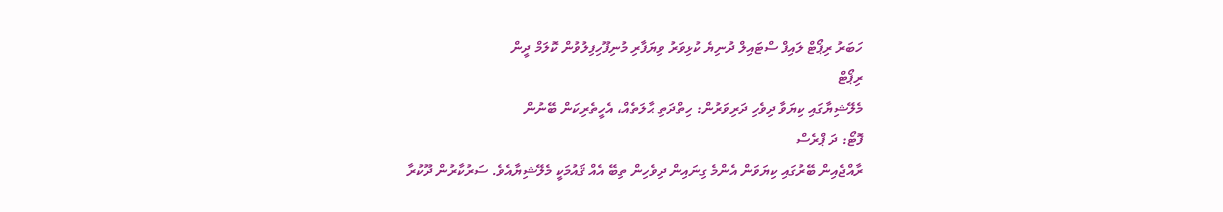ހަބަރު ރިޕޯޓް ލައިފް ސްޓައިލް ދުނިޔެ ކުޅިވަރު ވިޔަފާރި މުނިފޫހިފިލުވުން ކޮލަމް ދީން
ރިޕޯޓް
މެލޭޝިޔާގައި ކިޔަވާ ދިވެހި ދަރިވަރުން: ހިތްދަތި ޙާލަތެއް، އެހީތެރިކަން ބޭނުން
ފޮޓޯ: ދަ ޕްރެސް
ރާއްޖެއިން ބޭރުގައި ކިޔަވަން އެންމެ ގިނައިން ދިވެހިން ތިބޭ އެއް ޤައުމަކީ މެލޭޝިޔާއެވެ. ސަރުކާރުން ދޫކުރާ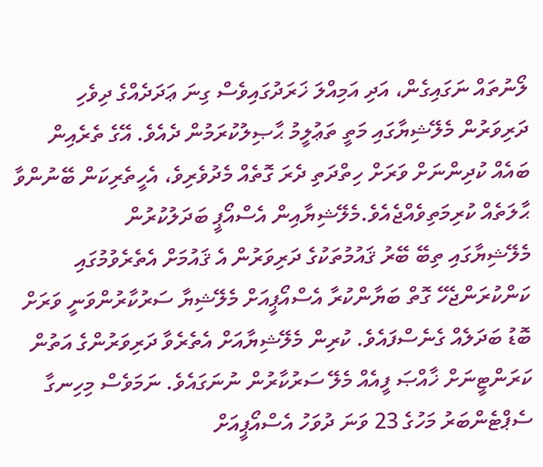ލޯނުތައް ނަގައިގެން، އަދި އަމިއްލަ ޚަރަދުގައިވެސް ގިނަ ޢަދަދެއްގެ ދިވެހި ދަރިވަރުން މެލޭޝިޔާގައި މަތީ ތަޢުލީމު ޙާޞިލުކުރަމުން ދެއެވެ. އޭގެ ތެރެއިން ބައެއް ކުދިންނަށް ވަރަށް ހިތްދަތި ދެރަ ގޮތެއް މެދުވެރިވެ، އެހީތެރިކަން ބޭނުންވާ ޙާލަތެއް ކުރިމަތިވެއްޖެއެވެ.މެލޭޝިޔާއިން އެސްއޯޕީ ބަދަލުކުރުން
މެލޭޝިޔާގައި ތިބޭ ބޭރު ޤައުމުތަކުގެ ދަރިވަރުން އެ ޤައުމަށް އެތެރެވުމުގައި ކަންކުރަންޖެހޭ ގޮތް ބަޔާންކުރާ އެސްއޯޕީއަށް މެލޭޝިޔާ ސަރުކާރުންވަނީ ވަރަށް ބޮޑު ބަދަލެއް ގެނެސްފައެވެ. ކުރިން މެލޭޝިޔާއަށް އެތެރެވާ ދަރިވަރުންގެ އަތުން ކަރަންޓީނަށް ޚާއްޞަ ފީއެއް މެލޭ ސަރުކާރުން ނުނަގައެވެ. ނަމަވެސް މިހިނގާ ސެޕްޓެންބަރު މަހުގެ 23 ވަނަ ދުވަހު އެސްއޯޕީއަށް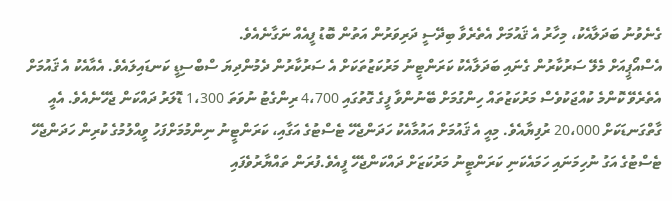ގެނެވުނު ބަދަލާއެކު، މިހާރު އެ ޤައުމަށް އެތެރެވާ ބިދޭސީ ދަރިވަރުން އަތުން ބޮޑު ފީއެއް ނަގާނެއެވެ.
އެސްއޯޕީއަށް މެލޭ ސަރުކާރުން ގެނައި ބަދަލާއެކު ކަރަންޓީނު މަރުކަޒުތަކަށް އެ ސަރުކާރުން ދެމުންދިޔަ ސްބްސިޑީ ކަނޑައިލައެވެ. އެއާއެކު އެ ޤައުމަށް އެތެރެވޭ ކޮންމެ ކުއްޖަކުވެސް މަރުކަޒުތައް ހިންގުމަށް ބޭނުންވާ ފީގެ ގޮތުގައި 4،700 ރިންގެޓު ނުވަތަ 1،300 ޑޮލަރު ދައްކަން ޖެހޭނެއެވެ. އެއީ ގާތްގަނޑަކަށް 20،000 ރުފިޔާއެވެ. މިއީ އެ ޤައުމަށް އައުމާއެކު ހަދަންޖެހޭ ޓެސްޓުގެ އަގާއި، ކަރަންޓީނު ނިންމުމަށްފަހު ވީއްލުމުގެ ކުރިން ހަދަންޖެހޭ ޓެސްޓުގެ އަގު ނުހިމަނައި ހަމައެކަނި ކަރަންޓީނު މަރުކަޒަށް ދައްކަންޖެހޭ ފީއެވެ.ފުރަން ތައްޔާރުވެފައި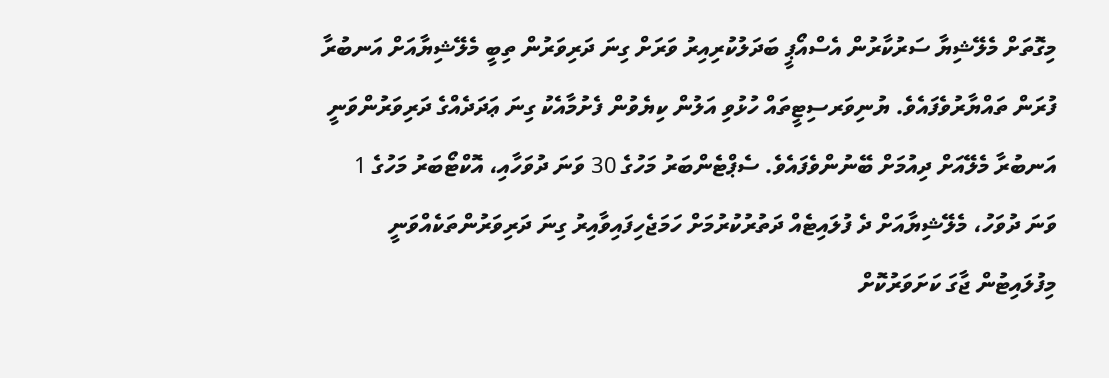މިގޮތަށް މެލޭޝިޔާ ސަރުކާރުން އެސްއޯޕީ ބަދަލުކުރިއިރު ވަރަށް ގިނަ ދަރިވަރުން ތިބީ މެލޭޝިޔާއަށް އަނބުރާ ފުރަން ތައްޔާރުވެފައެވެ. ޔުނިވަރސިޓީތައް ހުޅުވި އަލުން ކިޔެވުން ފެށުމާއެކު ގިނަ ޢަދަދެއްގެ ދަރިވަރުންވަނީ އަނބުރާ މެލޭއަށް ދިއުމަށް ބޭނުންވެފައެވެ. ސެޕްޓެންބަރު މަހުގެ 30 ވަނަ ދުވަހާއި، އޮކްޓޯބަރު މަހުގެ 1 ވަނަ ދުވަހު، މެލޭޝިޔާއަށް ދެ ފުލައިޓެއް ދަތުރުކުރުމަށް ހަމަޖެހިފައިވާއިރު ގިނަ ދަރިވަރުންތަކެއްވަނީ މިފުލައިޓުން ޖާގަ ކަށަވަރުކޮށް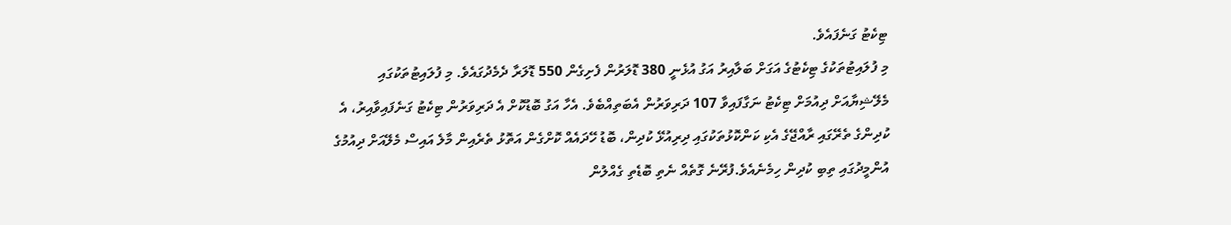ޓިކެޓު ގަނެފައެވެ.
މި ފުލައިޓުތަކުގެ ޓިކެޓުގެ އަގަށް ބަލާއިރު އަގު އުޅެނީ 380 ޑޮލަރުން ފެށިގެން 550 ޑޮލަރާ ދެމެދުގައެވެ. މި ފުލައިޓުތަކުގައި މެލޭޝިޔާއަށް ދިއުމަށް ޓިކެޓު ނަގާފައިވާ 107 ދަރިވަރުން އެބަތިއްބެވެ. އެހާ އަގު ބޮޑުކޮށް އެ ދަރިވަރުން ޓިކެޓު ގަނެފައިވާއިރު، އެ ކުދިންގެ ތެރޭގައި ރާއްޖޭގެ އެކި ކަންކޮޅުތަކުގައި ދިރިއުޅޭ ކުދިން، ބޮޑު ހޭދައެއް ކޮށްގެން އަތޮޅު ތެރެއިން މާލެ އައިސް މެލޭއަށް ދިއުމުގެ އުންމީދުގައި ތިބި ކުދިން ހިމެނެއެވެ.ފުރޭނެ ގޮތެއް ނެތި ބޮޑެތި ގެއްލުން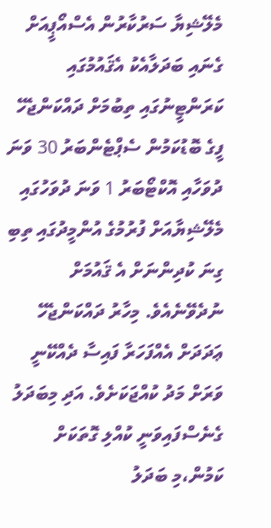މެލޭޝިޔާ ސަރުކާރުން އެސްއޯޕީއަށް ގެނައި ބަދަލާއެކު އެޤައުމުގައި ކަރަންޓީނުގައި ތިބުމަށް ދައްކަންޖެހޭ ފީގެ ބޮޑުކަމުން ސެޕްޓެންބަރު 30 ވަނަ ދުވަހާއި އޮކްޓޯބަރު 1 ވަނަ ދުވަހުގައި މެލޭޝިޔާއަށް ފުރުމުގެ އުންމީދުގައި ތިބި ގިނަ ކުދިންނަށް އެ ޤައުމަށް ނުދެވޭނެއެވެ. މިހާރު ދައްކަންޖެހޭ ޢަދަދަށް އެއްފަހަރާ ފައިސާ ދެއްކޭނީ ވަރަށް މަދު ކުއްޖަކަށެވެ. އަދި މިބަދަލު ގެނެސްފައިވަނީ ކުއްލި ގޮތަކަށް ކަމުން،މި ބަދަލު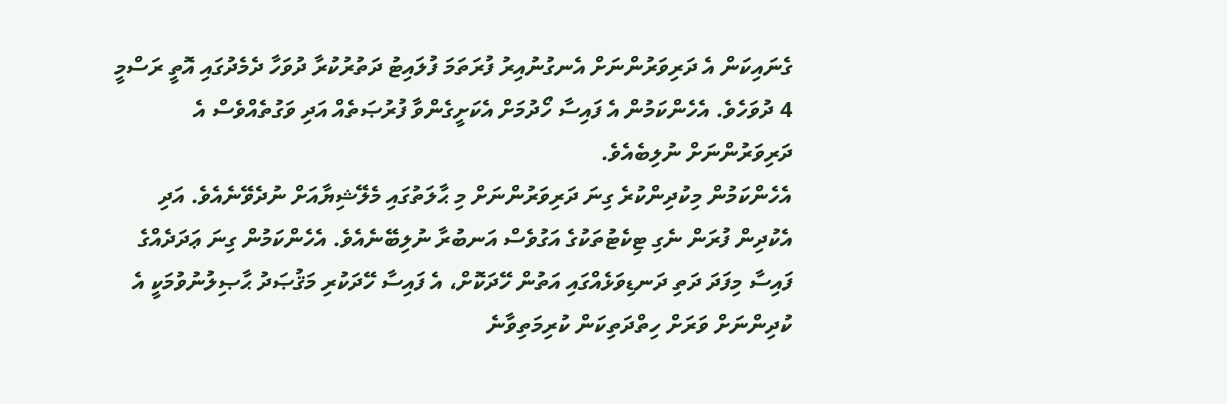ގެނައިކަން އެ ދަރިވަރުންނަށް އެނގުނުއިރު ފުރަތަމަ ފުލައިޓު ދަތުރުކުރާ ދުވަހާ ދެމެދުގައި އޮތީ ރަސްމީ 4 ދުވަހެވެ. އެހެންކަމުން އެ ފައިސާ ހޯދުމަށް އެކަށީގެންވާ ފުރުޞަތެއް އަދި ވަގުތެއްވެސް އެ ދަރިވަރުންނަށް ނުލިބެއެވެ.
އެހެންކަމުން މިކުދިންކުރެ ގިނަ ދަރިވަރުންނަށް މި ޙާލަތުގައި މެލޭޝިޔާއަށް ނުދެވޭނެއެވެ. އަދި އެކުދިން ފުރަން ނެގި ޓިކެޓުތަކުގެ އަގުވެސް އަނބުރާ ނުލިބޭނެއެވެ. އެހެންކަމުން ގިނަ ޢަދަދެއްގެ ފައިސާ މިފަދަ ދަތި ދަނޑިވަޅެއްގައި އަތުން ހޭދަކޮށް، އެ ފައިސާ ހޭދަކުރި މަޤުޞަދު ޙާޞިލުނުވުމަކީ އެ ކުދިންނަށް ވަރަށް ހިތްދަތިކަން ކުރިމަތިވާނެ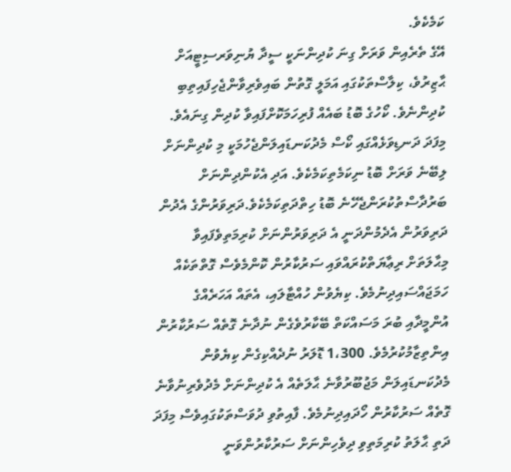ކަމެކެވެ.
އޭގެ ތެރެއިން ވަރަށް ގިނަ ކުދިންނަކީ ސީދާ ޔުނިވަރސިޓީއަށް ޙާޒިރުވެ، ކިލާސްތަކުގައި އަމަލީ ގޮތުން ބައިވެރިވާންޖެހިފައިތިބި ކުދިންނެވެ. ކޯހުގެ ބޮޑު ބައެއް ފުރިހަމަކޮށްފައިވާ ކުދިން ގިނައެވެ. މިފަދަ ދަނޑިވަޅެއްގައި ކޯސް މެދުކަނޑައިލަންޖެހުމަކީ މި ކުދިންނަށް ލިބޭނެ ވަރަށް ބޮޑު ނިކަމެތިކަމެކެވެ. އަދި އެކުންދިންނަށް ބަރުދާސްތުކުރަންޖެހޭނެ ބޮޑު ހިތްދަތިކަމެކެވެ.ދަރިވަރުންގެ އެދުން
ދަރިވަރުން އެދެމުންދަނީ އެ ދަރިވަރުންނަށް ކުރިމަތިވެފައިވާ މިޙާލަތަށް ރިޢާޔަތްކުރައްވައި ސަރުކާރުން ކޮންމެވެސް ގޮތްތަކެއް ހަމަޖައްސައިދިނުމެވެ. ކިޔެވުން ހުއްޓާލައި، އެތައް އަހަރެއްގެ އުންމީދާއި ބުރަ މަސައްކަތް ބޭކާރުވެގެން ނުދާނެ ގޮތެއް ސަރުކާރުން އިންތިޒާމުކުރުމެވެ. 1،300 ޑޮލަރު ނުދެއްކިގެން ކިޔެވުން މެދުކަނޑައިލަން މަޖުބޫރުވާނެ ޙާލަތެއް އެ ކުދިންނަށް މެދުވެރިނުވާނެ ގޮތެއް ސަރުކާރުން ހޯދައިދިނުމެވެ. ފާއިތުވި ދުވަސްތަކުގައިވެސް މިފަދަ ދަތި ޙާލަތު ކުރިމަތިވި ދިވެހިންނަށް ސަރުކާރުންވަނީ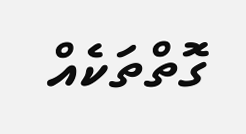ގޮތްތަކެއް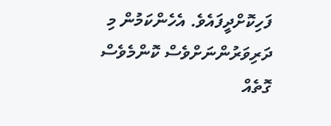ފަހިކޮށްދީފައެވެ. އެހެންކަމުން މި ދަރިވަރުންނަށްވެސް ކޮންމެވެސް ގޮތެއް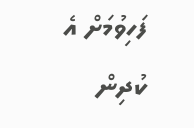ފަހިވުމަށް އެ ކުދިން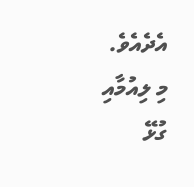އެދެއެވެ.
މި ލިއުމާއި ގުޅޭ